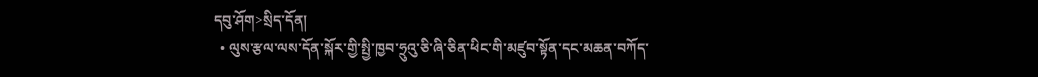དབུ་ཤོག>སྲིད་དོན།
  • ལུས་རྩལ་ལས་དོན་སྐོར་གྱི་སྤྱི་ཁྱབ་ཧྲུའུ་ཅི་ཞི་ཅིན་ཕིང་གི་མཛུབ་སྟོན་དང་མཆན་བཀོད་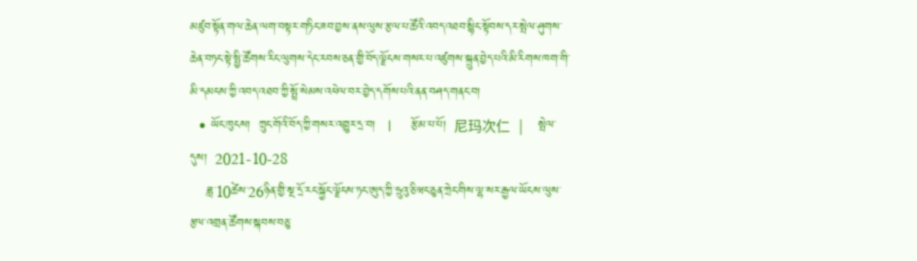མཛུབ་སྟོན་གལ་ཆེན་ལག་བསྟར་གཏིང་ཟབ་བྱས་ནས་ལུས་རྩལ་པ་ཚོའི་འབད་འཐབ་སྙིང་སྟོབས་དར་སྤེལ་ཤུགས་ཆེན་བཏང་སྟེ་སྤྱི་ཚོགས་རིང་ལུགས་དེང་རབས་ཅན་གྱི་བོད་ལྗོངས་གསར་པ་འཛུགས་སྐྲུན་བྱེད་པའི་མི་རིགས་ཁག་གི་མི་དམངས་ཀྱི་འབད་འཐབ་ཀྱི་སྤྲོ་སེམས་འཕེལ་བར་བྱེད་དགོས་པའི་ནན་བཤད་གནང་བ།
  • ཡོང་ཁུངས།  ཀྲུང་གོའི་བོད་ཀྱི་གསར་འགྱུར་དྲ་བ།   |     རྩོམ་པ་པོ།  尼玛次仁   |     སྤེལ་དུས།  2021-10-28
    ཟླ་10ཚེས་26ཉིན་གྱི་སྔ་དྲོ་རང་སྐྱོང་ལྗོངས་ཏང་ཨུད་ཀྱི་ཧྲུའུ་ཅི་ཝང་ཅུན་ཀྲེང་གིས་ལྷ་སར་རྒྱལ་ཡོངས་ལུས་རྩལ་འགྲན་ཚོགས་སྐབས་བཅུ་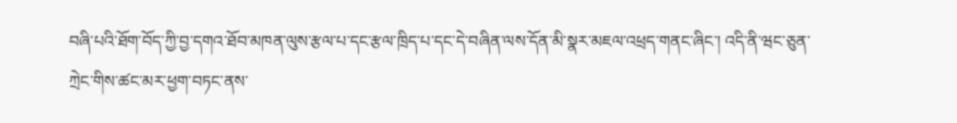བཞི་པའི་ཐོག་བོད་ཀྱི་བྱ་དགའ་ཐོབ་མཁན་ལུས་རྩལ་པ་དང་རྩལ་ཁྲིད་པ་དང་དེ་བཞིན་ལས་དོན་མི་སྣར་མཇལ་འཕྲད་གནང་ཞིང་། འདི་ནི་ཝང་ཅུན་ཀྲེང་གིས་ཚང་མར་ཕྱག་བཏང་ནས་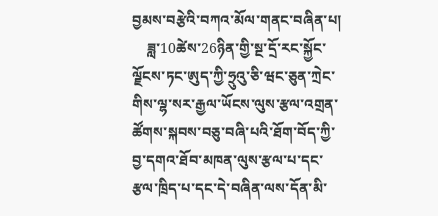བྱམས་བརྩེའི་བཀའ་མོལ་གནང་བཞིན་པ།
    ཟླ་10ཚེས་26ཉིན་གྱི་སྔ་དྲོ་རང་སྐྱོང་ལྗོངས་ཏང་ཨུད་ཀྱི་ཧྲུའུ་ཅི་ཝང་ཅུན་ཀྲེང་གིས་ལྷ་སར་རྒྱལ་ཡོངས་ལུས་རྩལ་འགྲན་ཚོགས་སྐབས་བཅུ་བཞི་པའི་ཐོག་བོད་ཀྱི་བྱ་དགའ་ཐོབ་མཁན་ལུས་རྩལ་པ་དང་རྩལ་ཁྲིད་པ་དང་དེ་བཞིན་ལས་དོན་མི་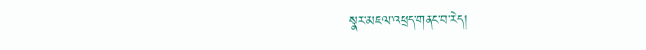སྣར་མཇལ་འཕྲད་གནང་བ་རེད།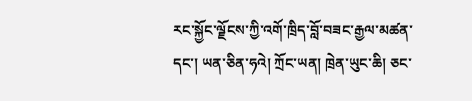རང་སྐྱོང་ལྗོངས་ཀྱི་འགོ་ཁྲིད་བློ་བཟང་རྒྱལ་མཚན་དང་། ཡན་ཅིན་ཧའེ། ཀྲོང་ཡན། ཁྲེན་ཡུང་ཆི། ཅང་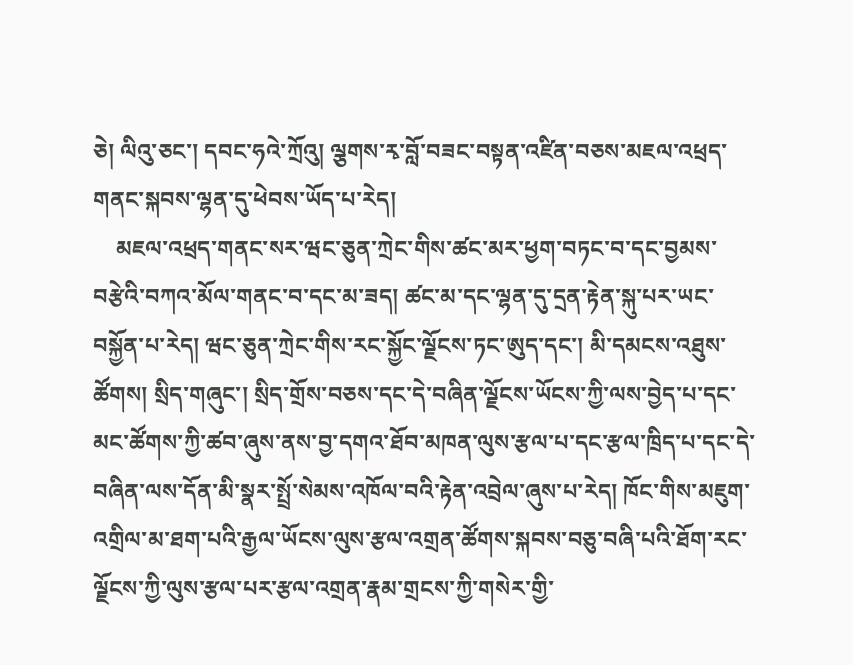ཅེ། ལིའུ་ཅང་། དབང་ཧའེ་ཀྲོའུ། ལྕགས་རྭ་བློ་བཟང་བསྟན་འཛིན་བཅས་མཇལ་འཕྲད་གནང་སྐབས་ལྷན་དུ་ཕེབས་ཡོད་པ་རེད།
    མཇལ་འཕྲད་གནང་སར་ཝང་ཅུན་ཀྲེང་གིས་ཚང་མར་ཕྱག་བཏང་བ་དང་བྱམས་བརྩེའི་བཀའ་མོལ་གནང་བ་དང་མ་ཟད། ཚང་མ་དང་ལྷན་དུ་དྲན་རྟེན་སྐུ་པར་ཡང་བསྐྱོན་པ་རེད། ཝང་ཅུན་ཀྲེང་གིས་རང་སྐྱོང་ལྗོངས་ཏང་ཨུད་དང་། མི་དམངས་འཐུས་ཚོགས། སྲིད་གཞུང་། སྲིད་གྲོས་བཅས་དང་དེ་བཞིན་ལྗོངས་ཡོངས་ཀྱི་ལས་བྱེད་པ་དང་མང་ཚོགས་ཀྱི་ཚབ་ཞུས་ནས་བྱ་དགའ་ཐོབ་མཁན་ལུས་རྩལ་པ་དང་རྩལ་ཁྲིད་པ་དང་དེ་བཞིན་ལས་དོན་མི་སྣར་སྤྲོ་སེམས་འཁོལ་བའི་རྟེན་འབྲེལ་ཞུས་པ་རེད། ཁོང་གིས་མཇུག་འགྲིལ་མ་ཐག་པའི་རྒྱལ་ཡོངས་ལུས་རྩལ་འགྲན་ཚོགས་སྐབས་བཅུ་བཞི་པའི་ཐོག་རང་ལྗོངས་ཀྱི་ལུས་རྩལ་པར་རྩལ་འགྲན་རྣམ་གྲངས་ཀྱི་གསེར་གྱི་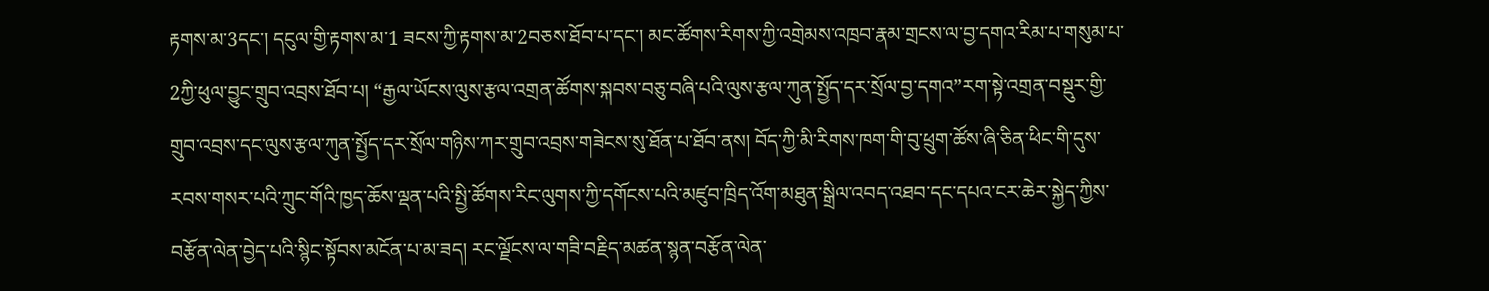རྟགས་མ་3དང་། དངུལ་གྱི་རྟགས་མ་1 ཟངས་ཀྱི་རྟགས་མ་2བཅས་ཐོབ་པ་དང་། མང་ཚོགས་རིགས་ཀྱི་འགྲེམས་འཁྲབ་རྣམ་གྲངས་ལ་བྱ་དགའ་རིམ་པ་གསུམ་པ་2ཀྱི་ཕུལ་བྱུང་གྲུབ་འབྲས་ཐོབ་པ། “རྒྱལ་ཡོངས་ལུས་རྩལ་འགྲན་ཚོགས་སྐབས་བཅུ་བཞི་པའི་ལུས་རྩལ་ཀུན་སྤྱོད་དར་སྲོལ་བྱ་དགའ”རག་སྟེ་འགྲན་བསྡུར་གྱི་གྲུབ་འབྲས་དང་ལུས་རྩལ་ཀུན་སྤྱོད་དར་སྲོལ་གཉིས་ཀར་གྲུབ་འབྲས་གཟེངས་སུ་ཐོན་པ་ཐོབ་ནས། བོད་ཀྱི་མི་རིགས་ཁག་གི་བུ་ཕྲུག་ཚོས་ཞི་ཅིན་ཕིང་གི་དུས་རབས་གསར་པའི་ཀྲུང་གོའི་ཁྱད་ཆོས་ལྡན་པའི་སྤྱི་ཚོགས་རིང་ལུགས་ཀྱི་དགོངས་པའི་མཛུབ་ཁྲིད་འོག་མཐུན་སྒྲིལ་འབད་འཐབ་དང་དཔའ་ངར་ཆེར་སྐྱེད་ཀྱིས་བརྩོན་ལེན་བྱེད་པའི་སྙིང་སྟོབས་མངོན་པ་མ་ཟད། རང་ལྗོངས་ལ་གཟི་བརྗིད་མཚན་སྙན་བརྩོན་ལེན་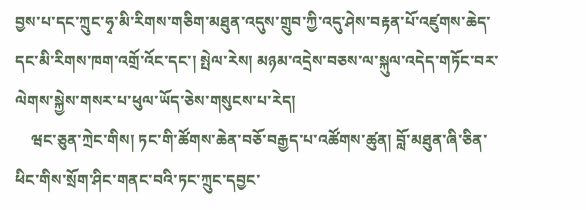བྱས་པ་དང་ཀྲུང་ཧྭ་མི་རིགས་གཅིག་མཐུན་འདུས་གྲུབ་ཀྱི་འདུ་ཤེས་བརྟན་པོ་འཛུགས་ཆེད་དང་མི་རིགས་ཁག་འགྲོ་འོང་དང་། སྤེལ་རེས། མཉམ་འདྲེས་བཅས་ལ་སྐུལ་འདེད་གཏོང་བར་ལེགས་སྐྱེས་གསར་པ་ཕུལ་ཡོད་ཅེས་གསུངས་པ་རེད།
    ཝང་ཅུན་ཀྲེང་གིས། ཏང་གི་ཚོགས་ཆེན་བཅོ་བརྒྱད་པ་འཚོགས་ཚུན། བློ་མཐུན་ཞི་ཅིན་ཕིང་གིས་སྲོག་ཤིང་གནང་བའི་ཏང་ཀྲུང་དབྱང་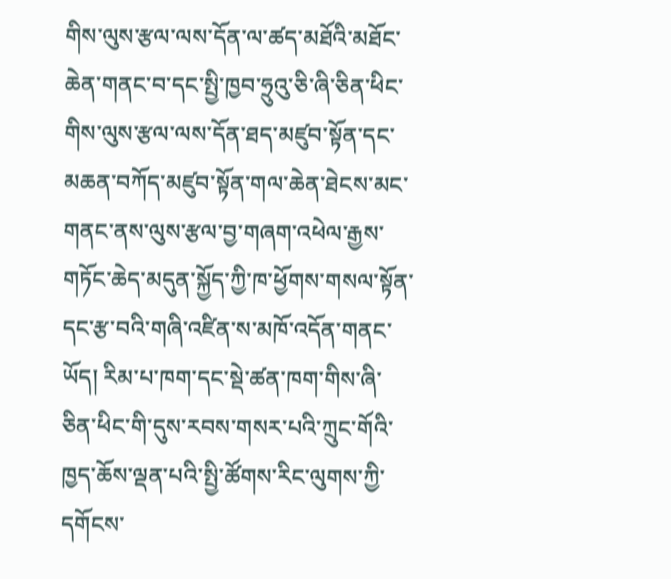གིས་ལུས་རྩལ་ལས་དོན་ལ་ཚད་མཐོའི་མཐོང་ཆེན་གནང་བ་དང་སྤྱི་ཁྱབ་ཧྲུའུ་ཅི་ཞི་ཅིན་ཕིང་གིས་ལུས་རྩལ་ལས་དོན་ཐད་མཛུབ་སྟོན་དང་མཆན་བཀོད་མཛུབ་སྟོན་གལ་ཆེན་ཐེངས་མང་གནང་ནས་ལུས་རྩལ་བྱ་གཞག་འཕེལ་རྒྱས་གཏོང་ཆེད་མདུན་སྐྱོད་ཀྱི་ཁ་ཕྱོགས་གསལ་སྟོན་དང་རྩ་བའི་གཞི་འཛིན་ས་མཁོ་འདོན་གནང་ཡོད། རིམ་པ་ཁག་དང་སྡེ་ཚན་ཁག་གིས་ཞི་ཅིན་ཕིང་གི་དུས་རབས་གསར་པའི་ཀྲུང་གོའི་ཁྱད་ཆོས་ལྡན་པའི་སྤྱི་ཚོགས་རིང་ལུགས་ཀྱི་དགོངས་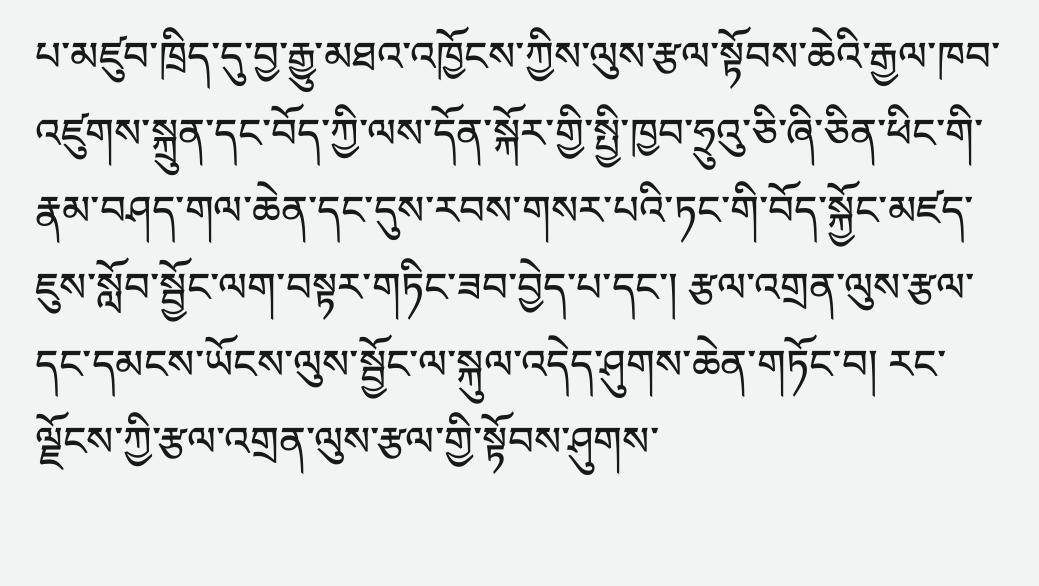པ་མཛུབ་ཁྲིད་དུ་བྱ་རྒྱུ་མཐའ་འཁྱོངས་ཀྱིས་ལུས་རྩལ་སྟོབས་ཆེའི་རྒྱལ་ཁབ་འཛུགས་སྐྲུན་དང་བོད་ཀྱི་ལས་དོན་སྐོར་གྱི་སྤྱི་ཁྱབ་ཧྲུའུ་ཅི་ཞི་ཅིན་ཕིང་གི་རྣམ་བཤད་གལ་ཆེན་དང་དུས་རབས་གསར་པའི་ཏང་གི་བོད་སྐྱོང་མཛད་ཇུས་སློབ་སྦྱོང་ལག་བསྟར་གཏིང་ཟབ་བྱེད་པ་དང་། རྩལ་འགྲན་ལུས་རྩལ་དང་དམངས་ཡོངས་ལུས་སྦྱོང་ལ་སྐུལ་འདེད་ཤུགས་ཆེན་གཏོང་བ། རང་ལྗོངས་ཀྱི་རྩལ་འགྲན་ལུས་རྩལ་གྱི་སྟོབས་ཤུགས་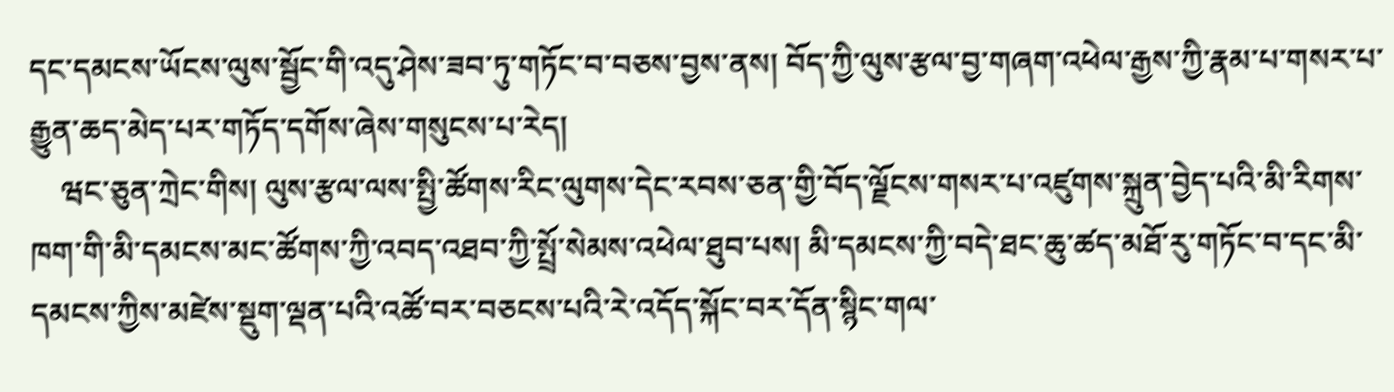དང་དམངས་ཡོངས་ལུས་སྦྱོང་གི་འདུ་ཤེས་ཟབ་ཏུ་གཏོང་བ་བཅས་བྱས་ནས། བོད་ཀྱི་ལུས་རྩལ་བྱ་གཞག་འཕེལ་རྒྱས་ཀྱི་རྣམ་པ་གསར་པ་རྒྱུན་ཆད་མེད་པར་གཏོད་དགོས་ཞེས་གསུངས་པ་རེད།
    ཝང་ཅུན་ཀྲེང་གིས། ལུས་རྩལ་ལས་སྤྱི་ཚོགས་རིང་ལུགས་དེང་རབས་ཅན་གྱི་བོད་ལྗོངས་གསར་པ་འཛུགས་སྐྲུན་བྱེད་པའི་མི་རིགས་ཁག་གི་མི་དམངས་མང་ཚོགས་ཀྱི་འབད་འཐབ་ཀྱི་སྤྲོ་སེམས་འཕེལ་ཐུབ་པས། མི་དམངས་ཀྱི་བདེ་ཐང་ཆུ་ཚད་མཐོ་རུ་གཏོང་བ་དང་མི་དམངས་ཀྱིས་མཛེས་སྡུག་ལྡན་པའི་འཚོ་བར་བཅངས་པའི་རེ་འདོད་སྐོང་བར་དོན་སྙིང་གལ་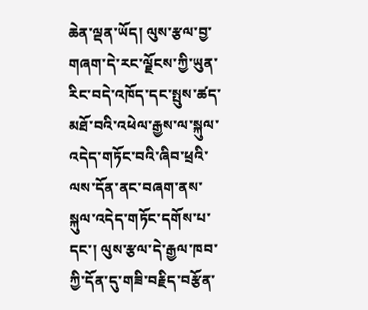ཆེན་ལྡན་ཡོད། ལུས་རྩལ་བྱ་གཞག་དེ་རང་ལྗོངས་ཀྱི་ཡུན་རིང་བདེ་འཁོད་དང་སྤུས་ཚད་མཐོ་བའི་འཕེལ་རྒྱས་ལ་སྐུལ་འདེད་གཏོང་བའི་ཞིབ་ཕྲའི་ལས་དོན་ནང་བཞག་ནས་སྐུལ་འདེད་གཏོང་དགོས་པ་དང་། ལུས་རྩལ་དེ་རྒྱལ་ཁབ་ཀྱི་དོན་དུ་གཟི་བརྗིད་བརྩོན་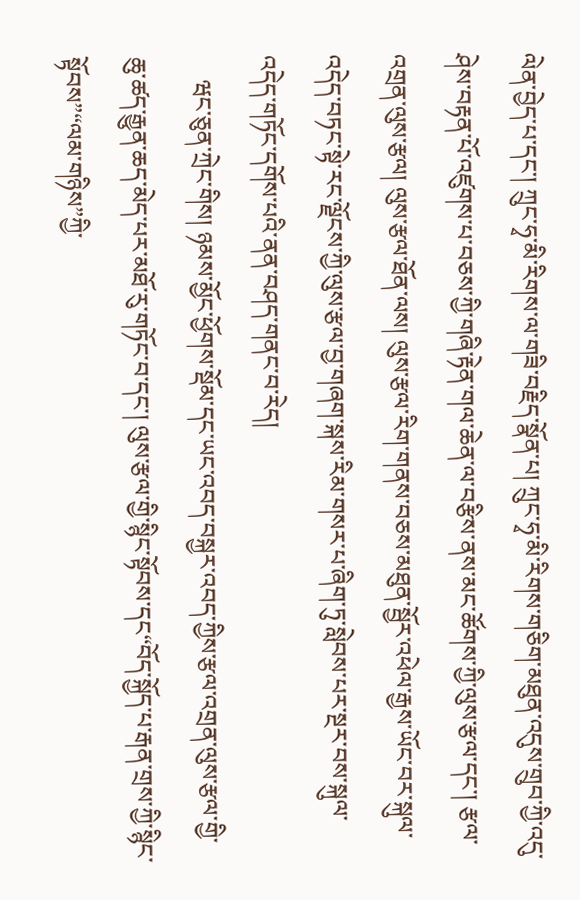ལེན་བྱེད་པ་དང་། ཀྲུང་ཧྭ་མི་རིགས་ལ་གཟི་བརྗིད་སྣོན་པ། ཀྲུང་ཧྭ་མི་རིགས་གཅིག་མཐུན་འདུས་གྲུབ་ཀྱི་འདུ་ཤེས་བརྟན་པོ་འཛུགས་པ་བཅས་ཀྱི་གཞི་རྟེན་གལ་ཆེན་ལ་བརྩིས་ནས་མང་ཚོགས་ཀྱི་ལུས་རྩལ་དང་། རྩལ་འགྲན་ལུས་རྩལ། ལུས་རྩལ་ཐོན་ལས། ལུས་རྩལ་རིག་གནས་བཅས་མཐུན་སྦྱོར་འཕེལ་རྒྱས་ཡོང་བར་སྐུལ་འདེད་བཏང་སྟེ་རང་ལྗོངས་ཀྱི་ལུས་རྩལ་བྱ་གཞག་སྐས་རིམ་གསར་པ་ཞིག་ཏུ་སླེབས་པར་སྔར་བས་སྐུལ་འདེད་གཏོང་དགོས་པའི་ནན་བཤད་གནང་བ་རེད།
    ཝང་ཅུན་ཀྲེང་གིས། ཉམས་མྱོང་ཕྱོགས་སྡོམ་དང་ཡང་འབད་བསྐྱར་འབད་ཀྱིས་རྩལ་འགྲན་ལུས་རྩལ་གྱི་ཆུ་ཚད་རྒྱུན་ཆད་མེད་པར་མཐོ་རུ་གཏོང་བ་དང་། ལུས་རྩལ་གྱི་སྙིང་སྟོབས་དང“བོད་སྐྱོད་པ་རྒན་གྲས་ཀྱི་སྙིང་སྟོབས”“ལམ་གཉིས”ཀྱི་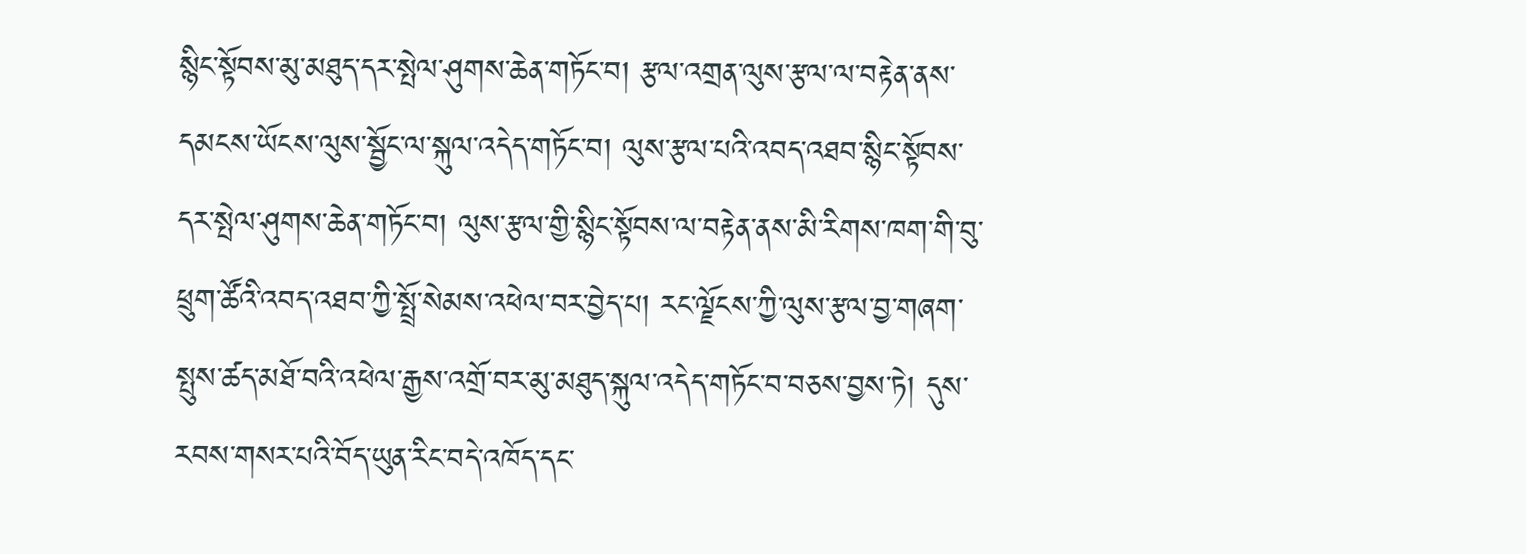སྙིང་སྟོབས་མུ་མཐུད་དར་སྤེལ་ཤུགས་ཆེན་གཏོང་བ། རྩལ་འགྲན་ལུས་རྩལ་ལ་བརྟེན་ནས་དམངས་ཡོངས་ལུས་སྦྱོང་ལ་སྐུལ་འདེད་གཏོང་བ། ལུས་རྩལ་པའི་འབད་འཐབ་སྙིང་སྟོབས་དར་སྤེལ་ཤུགས་ཆེན་གཏོང་བ། ལུས་རྩལ་གྱི་སྙིང་སྟོབས་ལ་བརྟེན་ནས་མི་རིགས་ཁག་གི་བུ་ཕྲུག་ཚོའི་འབད་འཐབ་ཀྱི་སྤྲོ་སེམས་འཕེལ་བར་བྱེད་པ། རང་ལྗོངས་ཀྱི་ལུས་རྩལ་བྱ་གཞག་སྤུས་ཚད་མཐོ་བའི་འཕེལ་རྒྱས་འགྲོ་བར་མུ་མཐུད་སྐུལ་འདེད་གཏོང་བ་བཅས་བྱས་ཏེ། དུས་རབས་གསར་པའི་བོད་ཡུན་རིང་བདེ་འཁོད་དང་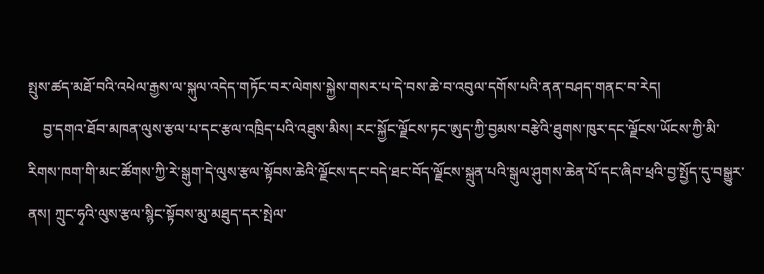སྤུས་ཚད་མཐོ་བའི་འཕེལ་རྒྱས་ལ་སྐུལ་འདེད་གཏོང་བར་ལེགས་སྐྱེས་གསར་པ་དེ་བས་ཆེ་བ་འབུལ་དགོས་པའི་ནན་བཤད་གནང་བ་རེད།
    བྱ་དགའ་ཐོབ་མཁན་ལུས་རྩལ་པ་དང་རྩལ་འཁྲིད་པའི་འཐུས་མིས། རང་སྐྱོང་ལྗོངས་ཏང་ཨུད་ཀྱི་བྱམས་བརྩེའི་ཐུགས་ཁུར་དང་ལྗོངས་ཡོངས་ཀྱི་མི་རིགས་ཁག་གི་མང་ཚོགས་ཀྱི་རེ་སྒུག་དེ་ལུས་རྩལ་སྟོབས་ཆེའི་ལྗོངས་དང་བདེ་ཐང་བོད་ལྗོངས་སྐྲུན་པའི་སྒུལ་ཤུགས་ཆེན་པོ་དང་ཞིབ་ཕྲའི་བྱ་སྤྱོད་དུ་བསྒྱུར་ནས། ཀྲུང་ཧྭའི་ལུས་རྩལ་སྙིང་སྟོབས་མུ་མཐུད་དར་སྤེལ་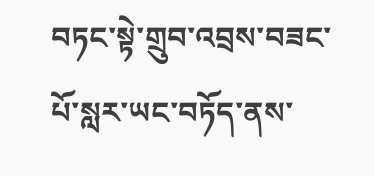བཏང་སྟེ་གྲུབ་འབྲས་བཟང་པོ་སླར་ཡང་བཏོད་ནས་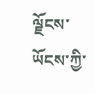ལྗོངས་ཡོངས་ཀྱི་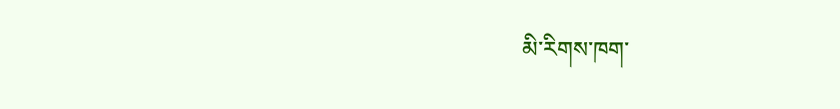མི་རིགས་ཁག་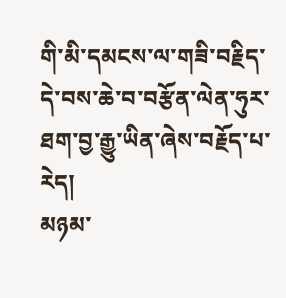གི་མི་དམངས་ལ་གཟི་བརྗིད་དེ་བས་ཆེ་བ་བརྩོན་ལེན་ཧུར་ཐག་བྱ་རྒྱུ་ཡིན་ཞེས་བརྗོད་པ་རེད།
མཉམ་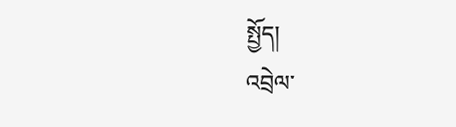སྤྱོད།
འབྲེལ་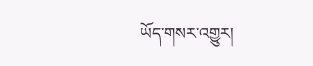ཡོད་གསར་འགྱུར།